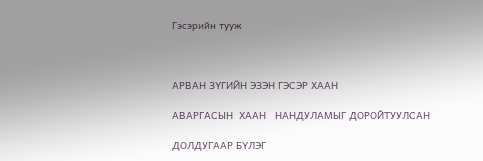Гэсэрийн тууж



АРВАН ЗYГИЙН ЭЗЭН ГЭСЭР ХААН

АВАРГАСЫН  ХААН   НАНДУЛАМЫГ ДОРОЙТУУЛСАН

ДОЛДУГААР БYЛЭГ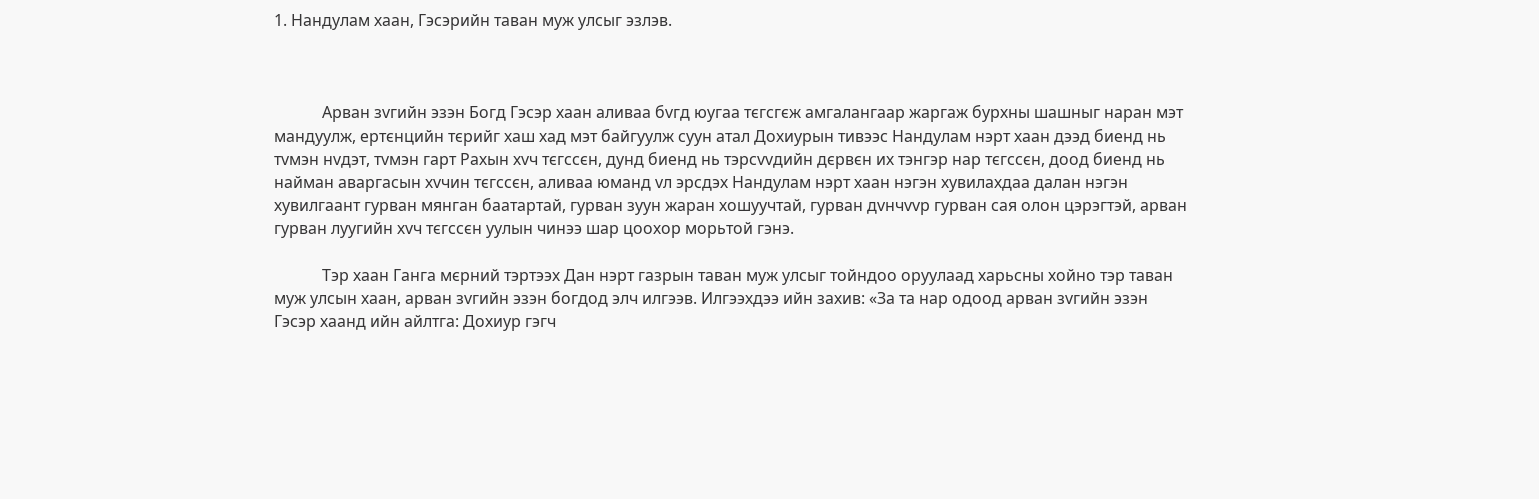1. Нандулам хаан, Гэсэрийн таван муж улсыг эзлэв.



            Арван зvгийн эзэн Богд Гэсэр хаан аливаа бvгд юугаа тєгсгєж амгалангаар жаргаж бурхны шашныг наран мэт мандуулж, ертєнцийн тєрийг хаш хад мэт байгуулж суун атал Дохиурын тивээс Нандулам нэрт хаан дээд биенд нь тvмэн нvдэт, тvмэн гарт Рахын хvч тєгссєн, дунд биенд нь тэрсvvдийн дєрвєн их тэнгэр нар тєгссєн, доод биенд нь найман аваргасын хvчин тєгссєн, аливаа юманд vл эрсдэх Нандулам нэрт хаан нэгэн хувилахдаа далан нэгэн хувилгаант гурван мянган баатартай, гурван зуун жаран хошуучтай, гурван дvнчvvр гурван сая олон цэрэгтэй, арван гурван луугийн хvч тєгссєн уулын чинээ шар цоохор морьтой гэнэ.

            Тэр хаан Ганга мєрний тэртээх Дан нэрт газрын таван муж улсыг тойндоо оруулаад харьсны хойно тэр таван муж улсын хаан, арван зvгийн эзэн богдод элч илгээв. Илгээхдээ ийн захив: «За та нар одоод арван зvгийн эзэн Гэсэр хаанд ийн айлтга: Дохиур гэгч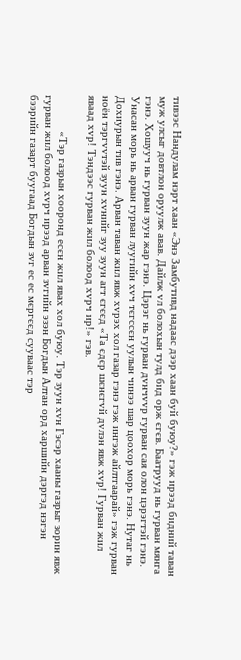тивээс Нандулам нэрт хаан «Энэ Замбутивд надаас дээр хаан буй буюу?» гэж ирээд бидний таван муж улсыг довтлон оруулж авав. Дайлж vл болохын тулд бид орж єгєв. Баатрууд нь гурван мянга гэнэ. Хошууч нь гурван зуун жар гэнэ. Цэрэг нь гурван дvнчvvр гурван сая олон цэрэгтэй гэнэ. Унасан морь нь арван гурван луугийн хvч тєгссєн уулын чинээ шар цоохор морь гэнэ. Нутаг нь Дохиурын тив гэнэ. Арван таван жил явж хvрэх хол газар гэнэ гэж ингэж айлтгаарай» гэж гурван ноён тэргvvтэй зуун хvнийг зуу зуун агт єгєєд «Та єдєр шєнєгvй дvлэн явж хvр! Гурван жил яваад хvр! Тэндээс гурван жил болоод хvрч ир!» гэв.

            «Тэр газрын хооронд есєн жил явах хол буюу. Тэр зуун хvн Гэсэр хааны газрыг зорин явж гурван жил болоод хvрч ирээд арван зvгийн эзэн Богдын Алтан орд харшийн дэргэд нэгэн бээрийн газарт буугаад Богдын зvг ес ес мєргєєд сууваас тэр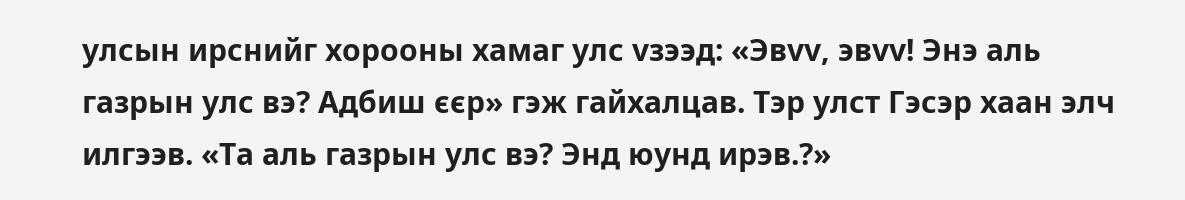улсын ирснийг хорооны хамаг улс vзээд: «Эвvv, эвvv! Энэ аль газрын улс вэ? Адбиш єєр» гэж гайхалцав. Тэр улст Гэсэр хаан элч илгээв. «Та аль газрын улс вэ? Энд юунд ирэв.?»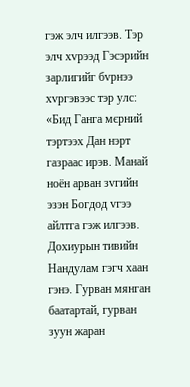гэж элч илгээв. Тэр элч хvрээд Гэсэрийн зарлигийг бvрнээ хvргэвээс тэр улс: «Бид Ганга мєрний тэртээх Дан нэрт газраас ирэв. Манай ноён арван зvгийн эзэн Богдод vгээ айлтга гэж илгээв. Дохиурын тивийн Нандулам гэгч хаан гэнэ. Гурван мянган баатартай, гурван зуун жаран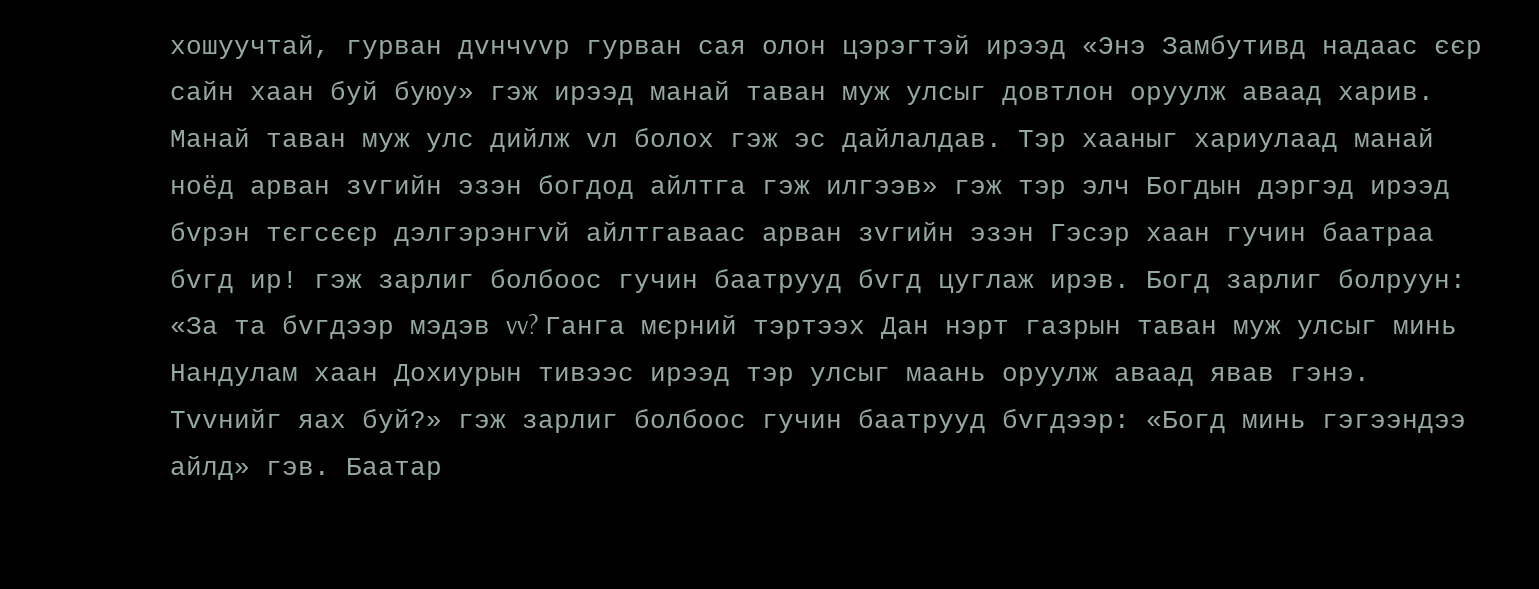хошуучтай, гурван дvнчvvр гурван сая олон цэрэгтэй ирээд «Энэ Замбутивд надаас єєр сайн хаан буй буюу» гэж ирээд манай таван муж улсыг довтлон оруулж аваад харив. Манай таван муж улс дийлж vл болох гэж эс дайлалдав. Тэр хааныг хариулаад манай ноёд арван зvгийн эзэн богдод айлтга гэж илгээв» гэж тэр элч Богдын дэргэд ирээд бvрэн тєгсєєр дэлгэрэнгvй айлтгаваас арван зvгийн эзэн Гэсэр хаан гучин баатраа бvгд ир! гэж зарлиг болбоос гучин баатрууд бvгд цуглаж ирэв. Богд зарлиг болруун: «За та бvгдээр мэдэв vv? Ганга мєрний тэртээх Дан нэрт газрын таван муж улсыг минь Нандулам хаан Дохиурын тивээс ирээд тэр улсыг маань оруулж аваад явав гэнэ. Тvvнийг яах буй?» гэж зарлиг болбоос гучин баатрууд бvгдээр: «Богд минь гэгээндээ айлд» гэв. Баатар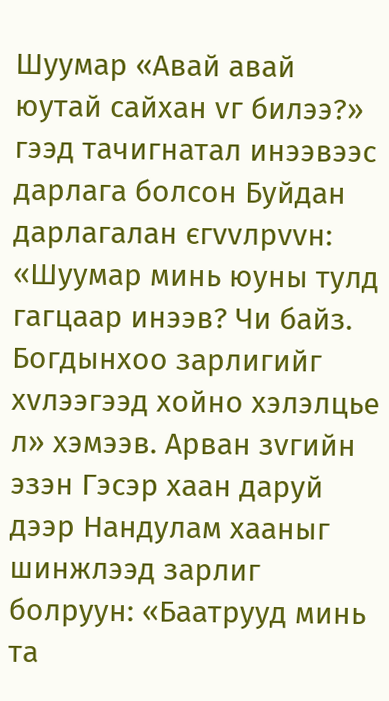Шуумар «Авай авай юутай сайхан vг билээ?» гээд тачигнатал инээвээс дарлага болсон Буйдан дарлагалан єгvvлрvvн: «Шуумар минь юуны тулд гагцаар инээв? Чи байз. Богдынхоо зарлигийг хvлээгээд хойно хэлэлцье л» хэмээв. Арван зvгийн эзэн Гэсэр хаан даруй дээр Нандулам хааныг шинжлээд зарлиг болруун: «Баатрууд минь та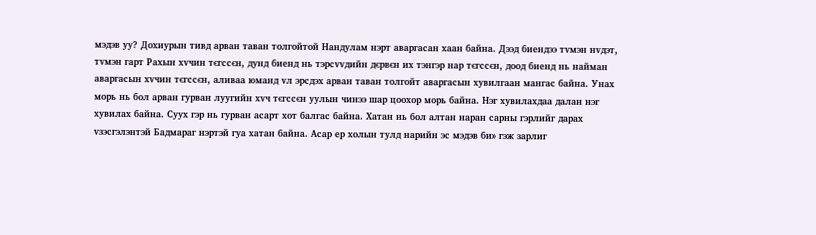мэдэв уу? Дохиурын тивд арван таван толгойтой Нандулам нэрт аваргасан хаан байна. Дээд биендээ тvмэн нvдэт, тvмэн гарт Рахын хvчин тєгссєн, дунд биенд нь тэрсvvдийн дєрвєн их тэнгэр нар тєгссєн, доод биенд нь найман аваргасын хvчин тєгссєн, аливаа юманд vл эрсдэх арван таван толгойт аваргасын хувилгаан мангас байна. Унах морь нь бол арван гурван луугийн хvч тєгссєн уулын чинээ шар цоохор морь байна. Нэг хувилахдаа далан нэг хувилах байна. Суух гэр нь гурван асарт хот балгас байна. Хатан нь бол алтан наран сарны гэрлийг дарах vзэсгэлэнтэй Бадмараг нэртэй гуа хатан байна. Асар ер холын тулд нарийн эс мэдэв би» гэж зарлиг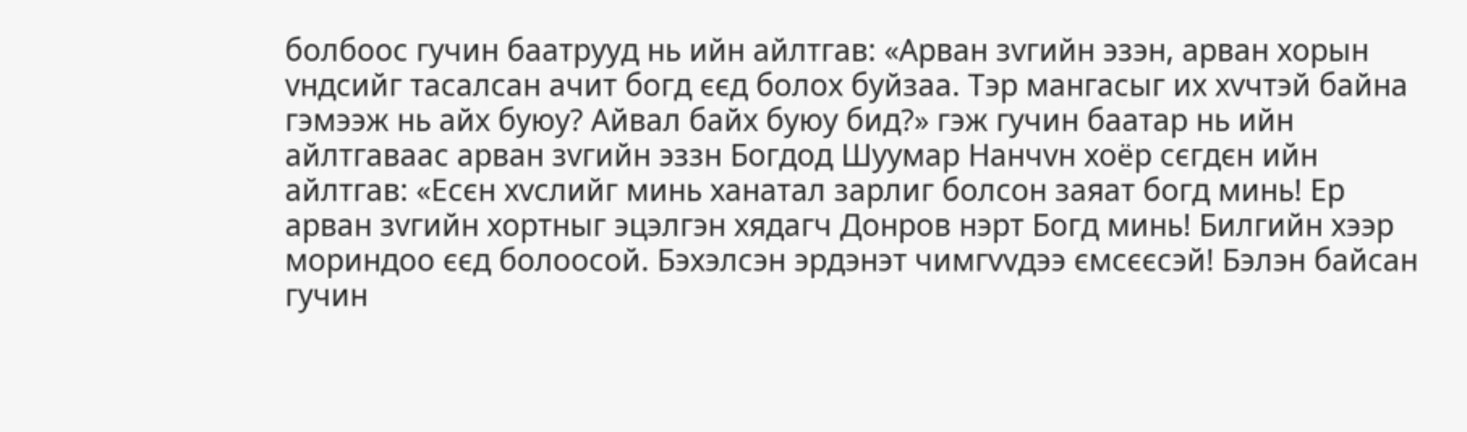болбоос гучин баатрууд нь ийн айлтгав: «Арван зvгийн эзэн, арван хорын vндсийг тасалсан ачит богд єєд болох буйзаа. Тэр мангасыг их хvчтэй байна гэмээж нь айх буюу? Айвал байх буюу бид?» гэж гучин баатар нь ийн айлтгаваас арван зvгийн эззн Богдод Шуумар Нанчvн хоёр сєгдєн ийн айлтгав: «Есєн хvслийг минь ханатал зарлиг болсон заяат богд минь! Ер арван зvгийн хортныг эцэлгэн хядагч Донров нэрт Богд минь! Билгийн хээр мориндоо єєд болоосой. Бэхэлсэн эрдэнэт чимгvvдээ ємсєєсэй! Бэлэн байсан гучин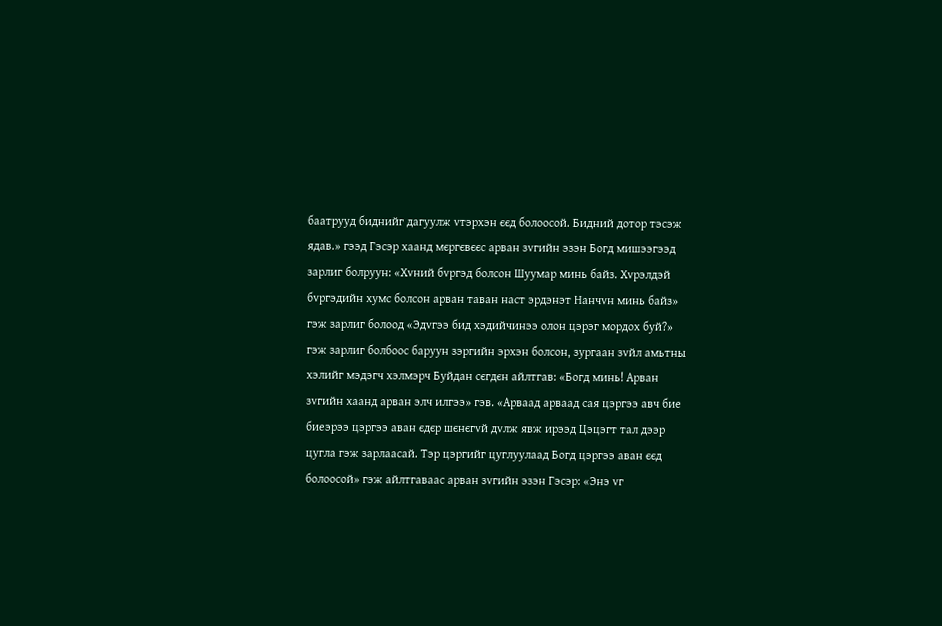баатрууд биднийг дагуулж vтэрхэн єєд болоосой. Бидний дотор тэсэж ядав.» гээд Гэсэр хаанд мєргєвєєс арван зvгийн эзэн Богд мишээгээд зарлиг болруун: «Хvний бvргэд болсон Шуумар минь байз. Хvрэлдэй бvргэдийн хумс болсон арван таван наст эрдэнэт Нанчvн минь байз» гэж зарлиг болоод «Эдvгээ бид хэдийчинээ олон цэрэг мордох буй?» гэж зарлиг болбоос баруун зэргийн эрхэн болсон, зургаан зvйл амьтны хэлийг мэдэгч хэлмэрч Буйдан сєгдєн айлтгав: «Богд минь! Арван зvгийн хаанд арван элч илгээ» гэв. «Арваад арваад сая цэргээ авч бие биеэрээ цэргээ аван єдєр шєнєгvй дvлж явж ирээд Цэцэгт тал дээр цугла гэж зарлаасай. Тэр цэргийг цуглуулаад Богд цэргээ аван єєд болоосой» гэж айлтгаваас арван зvгийн эзэн Гэсэр: «Энэ vг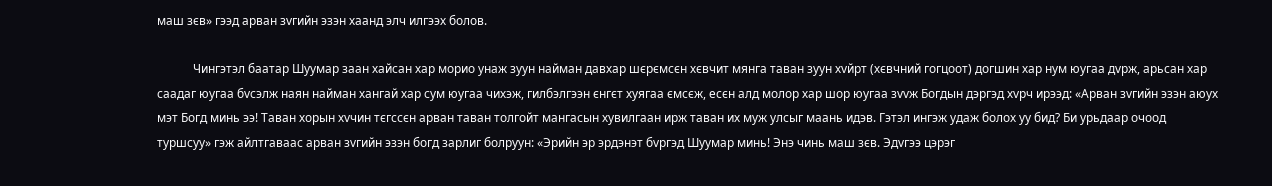маш зєв» гээд арван зvгийн эзэн хаанд элч илгээх болов.

            Чингэтэл баатар Шуумар заан хайсан хар морио унаж зуун найман давхар шєрємсєн хєвчит мянга таван зуун хvйрт (хєвчний гогцоот) догшин хар нум юугаа дvрж, арьсан хар саадаг юугаа бvсэлж наян найман хангай хар сум юугаа чихэж, гилбэлгээн єнгєт хуягаа ємсєж, есєн алд молор хар шор юугаа зvvж Богдын дэргэд хvрч ирээд: «Арван зvгийн эзэн аюух мэт Богд минь ээ! Таван хорын хvчин тєгссєн арван таван толгойт мангасын хувилгаан ирж таван их муж улсыг маань идэв. Гэтэл ингэж удаж болох уу бид? Би урьдаар очоод туршсуу» гэж айлтгаваас арван зvгийн эзэн богд зарлиг болруун: «Эрийн эр эрдэнэт бvргэд Шуумар минь! Энэ чинь маш зєв. Эдvгээ цэрэг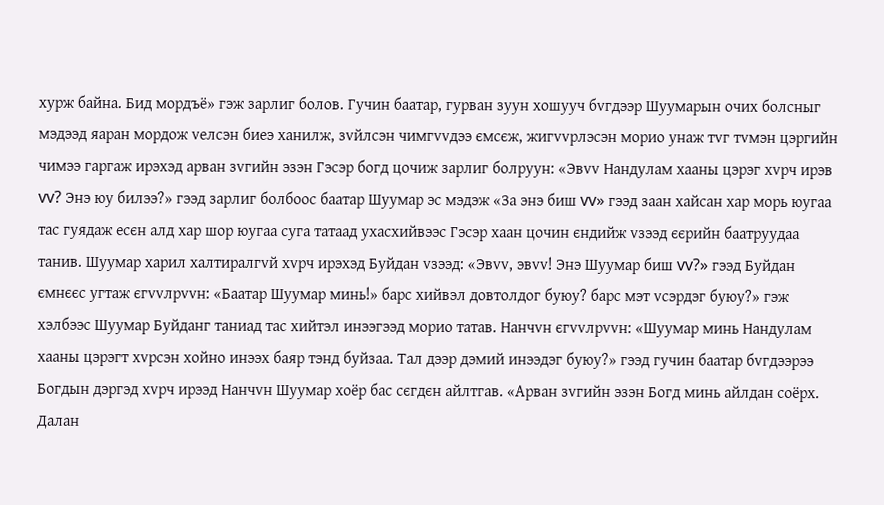хурж байна. Бид мордъё» гэж зарлиг болов. Гучин баатар, гурван зуун хошууч бvгдээр Шуумарын очих болсныг мэдээд яаран мордож vелсэн биеэ ханилж, зvйлсэн чимгvvдээ ємсєж, жигvvрлэсэн морио унаж тvг тvмэн цэргийн чимээ гаргаж ирэхэд арван зvгийн эзэн Гэсэр богд цочиж зарлиг болруун: «Эвvv Нандулам хааны цэрэг хvрч ирэв vv? Энэ юу билээ?» гээд зарлиг болбоос баатар Шуумар эс мэдэж «За энэ биш vv» гээд заан хайсан хар морь юугаа тас гуядаж есєн алд хар шор юугаа суга татаад ухасхийвээс Гэсэр хаан цочин єндийж vзээд єєрийн баатруудаа танив. Шуумар харил халтиралгvй хvрч ирэхэд Буйдан vзээд: «Эвvv, эвvv! Энэ Шуумар биш vv?» гээд Буйдан ємнєєс угтаж єгvvлрvvн: «Баатар Шуумар минь!» барс хийвэл довтолдог буюу? барс мэт vсэрдэг буюу?» гэж хэлбээс Шуумар Буйданг таниад тас хийтэл инээгээд морио татав. Нанчvн єгvvлрvvн: «Шуумар минь Нандулам хааны цэрэгт хvрсэн хойно инээх баяр тэнд буйзаа. Тал дээр дэмий инээдэг буюу?» гээд гучин баатар бvгдээрээ Богдын дэргэд хvрч ирээд Нанчvн Шуумар хоёр бас сєгдєн айлтгав. «Арван зvгийн эзэн Богд минь айлдан соёрх. Далан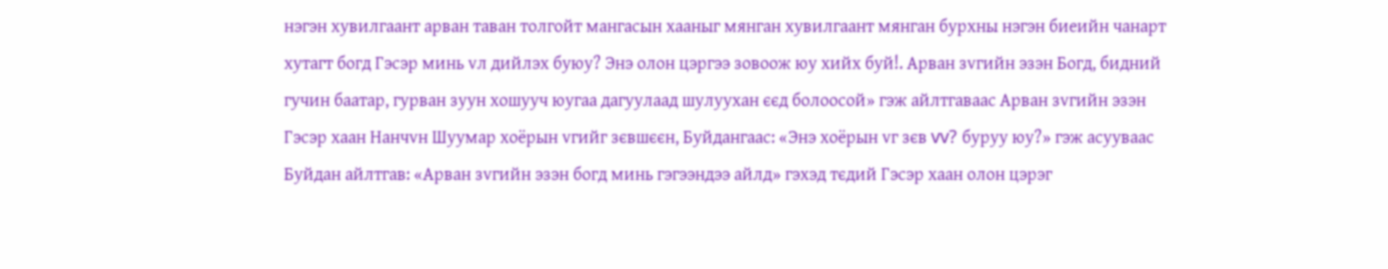нэгэн хувилгаант арван таван толгойт мангасын хааныг мянган хувилгаант мянган бурхны нэгэн биеийн чанарт хутагт богд Гэсэр минь vл дийлэх буюу? Энэ олон цэргээ зовоож юу хийх буй!. Арван зvгийн эзэн Богд, бидний гучин баатар, гурван зуун хошууч юугаа дагуулаад шулуухан єєд болоосой» гэж айлтгаваас Арван зvгийн эзэн Гэсэр хаан Нанчvн Шуумар хоёрын vгийг зєвшєєн, Буйдангаас: «Энэ хоёрын vг зєв vv? буруу юу?» гэж асууваас Буйдан айлтгав: «Арван зvгийн эзэн богд минь гэгээндээ айлд» гэхэд тєдий Гэсэр хаан олон цэрэг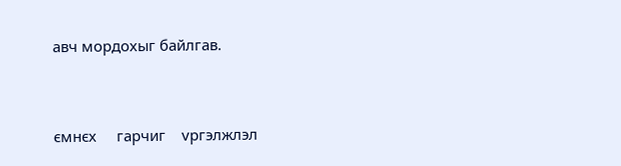авч мордохыг байлгав.


ємнєх     гарчиг    vргэлжлэл